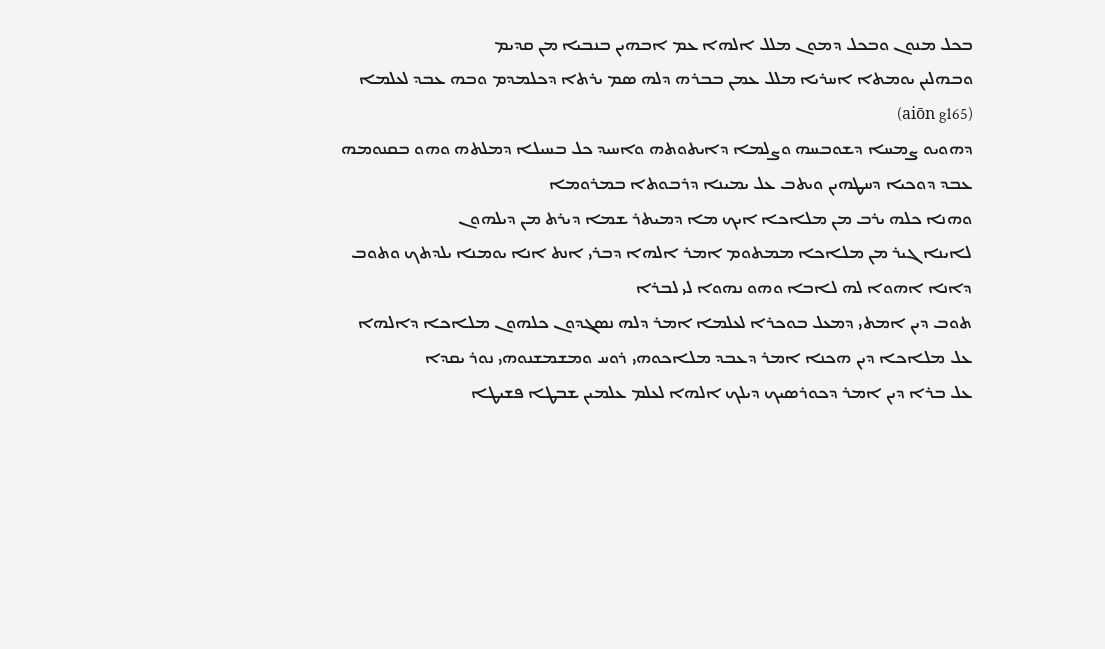ܒܟܠ ܡܢܘܢ ܘܒܟܠ ܕܡܘܢ ܡܠܠ ܐܠܗܐ ܥܡ ܐܒܗܝܢ ܒܢܒܝܐ ܡܢ ܩܕܝܡ
ܘܒܗܠܝܢ ܝܘܡܬܐ ܐܚܪܝܐ ܡܠܠ ܥܡܢ ܒܒܪܗ ܕܠܗ ܤܡ ܝܪܬܐ ܕܟܠܡܕܡ ܘܒܗ ܥܒܕ ܠܥܠܡܐ (aiōn g165)
ܕܗܘܝܘ ܨܡܚܐ ܕܫܘܒܚܗ ܘܨܠܡܐ ܕܐܝܬܘܬܗ ܘܐܚܝܕ ܟܠ ܒܚܝܠܐ ܕܡܠܬܗ ܘܗܘ ܒܩܢܘܡܗ ܥܒܕ ܕܘܟܝܐ ܕܚܛܗܝܢ ܘܝܬܒ ܥܠ ܝܡܝܢܐ ܕܪܒܘܬܐ ܒܡܪܘܡܐ
ܘܗܢܐ ܟܠܗ ܝܪܒ ܡܢ ܡܠܐܟܐ ܐܝܟ ܡܐ ܕܡܝܬܪ ܫܡܐ ܕܝܪܬ ܡܢ ܕܝܠܗܘܢ
ܠܐܝܢܐ ܓܝܪ ܡܢ ܡܠܐܟܐ ܡܡܬܘܡ ܐܡܪ ܐܠܗܐ ܕܒܪܝ ܐܢܬ ܐܢܐ ܝܘܡܢܐ ܝܠܕܬܟ ܘܬܘܒ ܕܐܢܐ ܐܗܘܐ ܠܗ ܠܐܒܐ ܘܗܘ ܢܗܘܐ ܠܝ ܠܒܪܐ
ܬܘܒ ܕܝܢ ܐܡܬܝ ܕܡܥܠ ܒܘܟܪܐ ܠܥܠܡܐ ܐܡܪ ܕܠܗ ܢܤܓܕܘܢ ܟܠܗܘܢ ܡܠܐܟܐ ܕܐܠܗܐ
ܥܠ ܡܠܐܟܐ ܕܝܢ ܗܟܢܐ ܐܡܪ ܕܥܒܕ ܡܠܐܟܘܗܝ ܪܘܚ ܘܡܫܡܫܢܘܗܝ ܢܘܪ ܝܩܕܐ
ܥܠ ܒܪܐ ܕܝܢ ܐܡܪ ܕܟܘܪܤܝܟ ܕܝܠܟ ܐܠܗܐ ܠܥܠܡ ܥܠܡܝܢ ܫܒܛܐ ܦܫܝܛܐ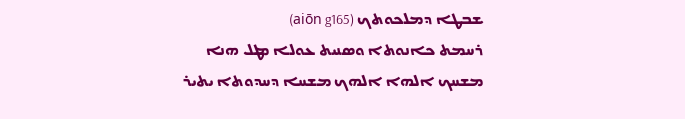ܫܒܛܐ ܕܡܠܟܘܬܟ (aiōn g165)
ܪܚܡܬ ܟܐܢܘܬܐ ܘܤܢܝܬ ܥܘܠܐ ܡܛܠ ܗܢܐ ܡܫܚܟ ܐܠܗܐ ܐܠܗܟ ܡܫܚܐ ܕܚܕܘܬܐ ܝܬܝܪ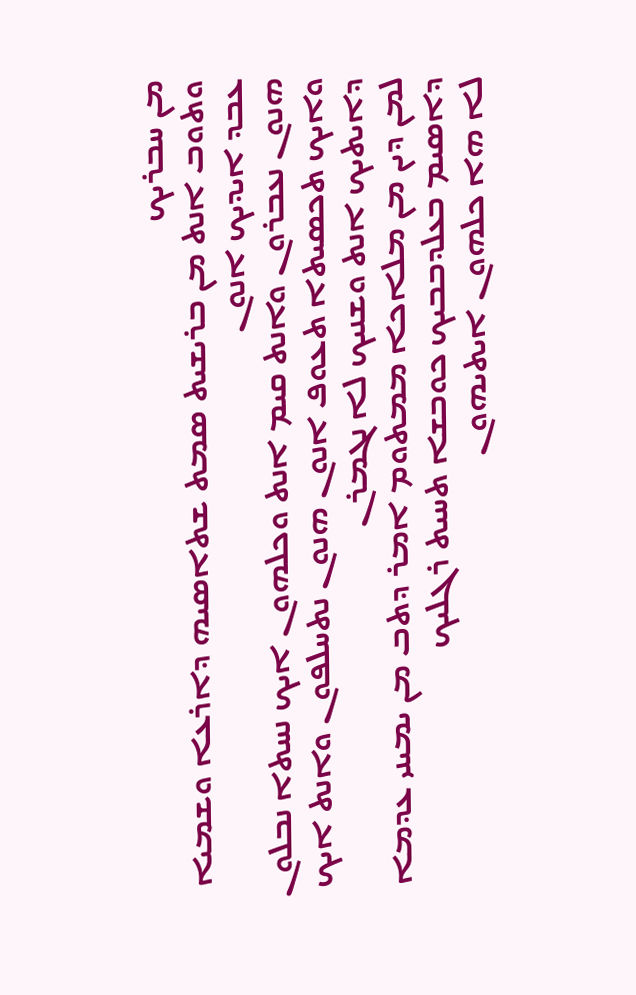ܡܢ ܚܒܪܝܟ
ܘܬܘܒ ܐܢܬ ܡܢ ܒܪܝܫܝܬ ܤܡܬ ܫܬܐܤܝܗ ܕܐܪܥܐ ܘܫܡܝܐ ܥܒܕ ܐܝܕܝܟ ܐܢܘܢ
ܗܢܘܢ ܢܥܒܪܘܢ ܘܐܢܬ ܩܝܡ ܐܢܬ ܘܟܠܗܘܢ ܐܝܟ ܢܚܬܐ ܢܒܠܘܢ
ܘܐܝܟ ܬܟܤܝܬܐ ܬܥܘܦ ܐܢܘܢ ܗܢܘܢ ܢܬܚܠܦܘܢ ܘܐܢܬ ܐܝܟ ܕܐܝܬܝܟ ܐܢܬ ܘܫܢܝܟ ܠܐ ܢܓܡܪܢ
ܠܡܢ ܕܝܢ ܡܢ ܡܠܐܟܐ ܡܡܬܘܡ ܐܡܪ ܕܬܒ ܡܢ ܝܡܝܢܝ ܥܕܡܐ ܕܐܤܝܡ ܒܥܠܕܒܒܝܟ ܟܘܒܫܐ ܬܚܝܬ ܪܓܠܝܟ
ܠܐ ܗܐ ܟܠܗܘܢ ܐܝܬܝܗܘܢ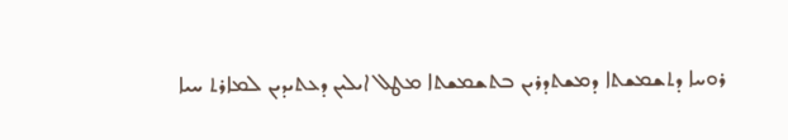ܪܘܚܐ ܕܬܫܡܫܬܐ ܕܡܫܬܕܪܝܢ ܒܬܫܡܫܬܐ ܡܛܠ ܐܝܠܝܢ ܕܥܬܝܕܝܢ ܠܡܐܪܬ ܚܝܐ